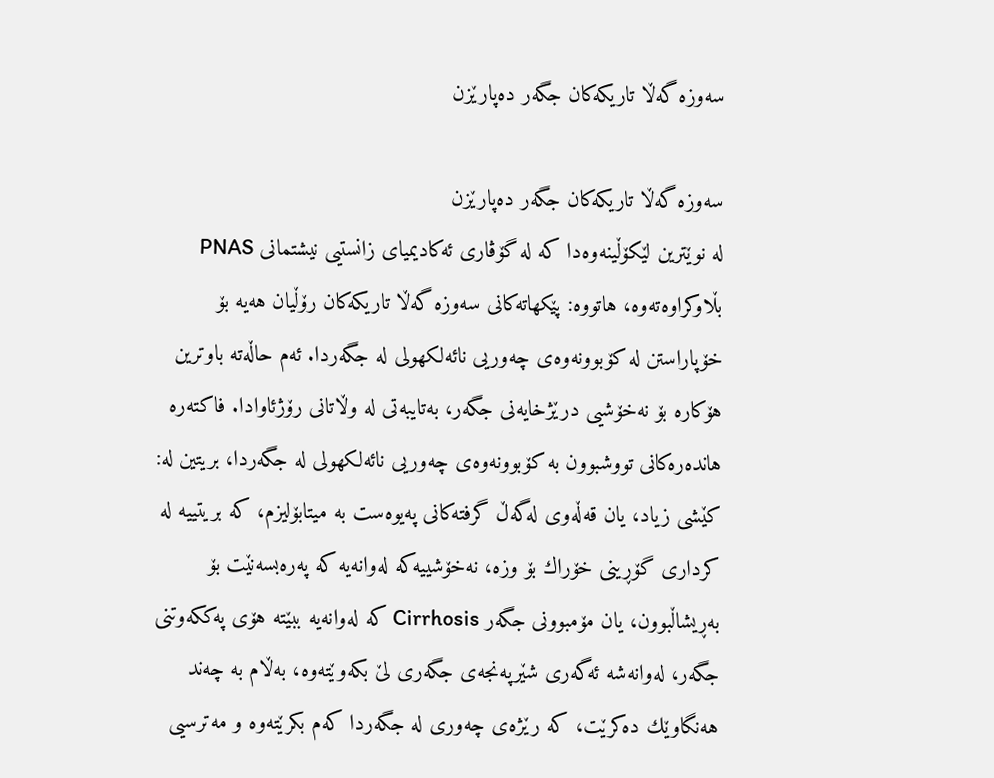سەوزە گەڵا تاریكەكان جگەر دەپارێزن

سەوزە گەڵا تاریكەكان جگەر دەپارێزن
لە نوێترین لێكۆڵینەوەدا كە لە گۆڤاری ئەكادیمیای زانستیی نیشتمانی PNAS بڵاوكراوەتەوە، هاتووە: پێكهاتەكانی سەوزە گەڵا تاریكەكان رۆڵیان هەیە بۆ خۆپاراستن لە كۆبوونەوەی چەوریی نائەلكهولی لە جگەردا. ئەم حاڵەتە باوترین هۆكارە بۆ نەخۆشیی درێژخایەنی جگەر، بەتایبەتی لە وڵاتانی رۆژئاوادا. فاكتەرە هاندەرەكانی تووشبوون بە كۆبوونەوەی چەوریی نائەلكهولی لە جگەردا، بریتین لە: كێشی زیاد، یان قەڵەوی لەگەڵ گرفتەكانی پەیوەست بە میتابۆلیزم، كە بریتییە لە كرداری گۆڕینی خۆراك بۆ وزە، نەخۆشییەكە لەوانەیە كە پەرەبسەنێت بۆ بەڕیشاڵبوون، یان مۆمبوونی جگەر Cirrhosis كە لەوانەیە ببێتە هۆی پەككەوتنی جگەر، لەوانەشە ئەگەری شێرپەنجەی جگەری لێ بكەوێتەوە، بەڵام بە چەند هەنگاوێك دەكرێت، كە رێژەی چەوری لە جگەردا كەم بكرێتەوە و مەترسیی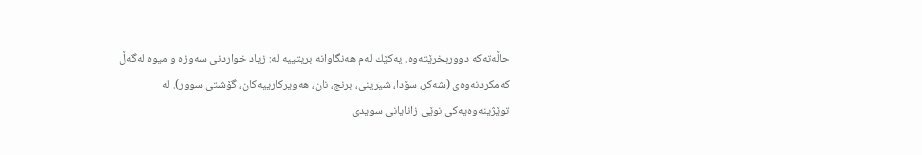حاڵەتەكە دووربخرێتەوە. یەكێك لەم هەنگاوانە بریتییە لە: زیاد خواردنی سەوزە و میوە لەگەڵ كەمكردنەوەی (شەكر، سۆدا، شیرینی، برنج، نان، هەویركارییەكان، گۆشتی سوور). لە توێژینەوەیەكی نوێی زانایانی سویدی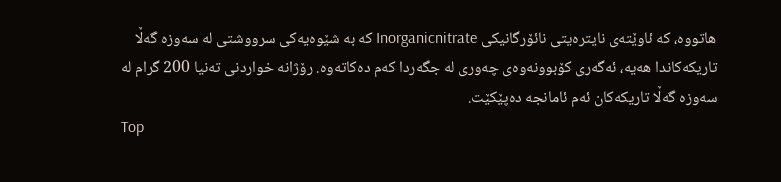هاتووە، كە ئاوێتەی نایترەیتی نائۆرگانیكی Inorganicnitrate كە بە شێوەیەكی سرووشتی لە سەوزە گەڵا تاریكەكاندا هەیە، ئەگەری كۆبوونەوەی چەوری لە جگەردا كەم دەكاتەوە. رۆژانە خواردنی تەنیا 200 گرام لە سەوزە گەڵا تاریكەكان ئەم ئامانجە دەپێكێت.
Top